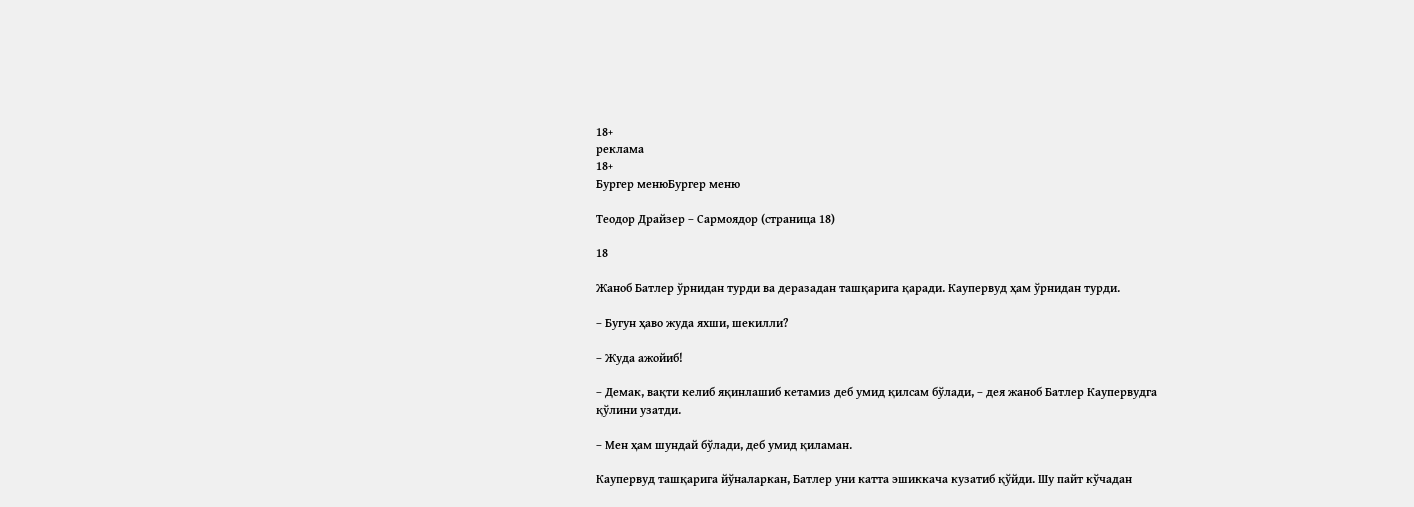18+
реклама
18+
Бургер менюБургер меню

Теодор Драйзер – Сармоядор (страница 18)

18

Жаноб Батлер ўрнидан турди ва деразадан ташқарига қаради. Каупервуд ҳам ўрнидан турди.

– Бугун ҳаво жуда яхши, шекилли?

– Жуда ажойиб!

– Демак, вақти келиб яқинлашиб кетамиз деб умид қилсам бўлади, – дея жаноб Батлер Каупервудга қўлини узатди.

– Мен ҳам шундай бўлади, деб умид қиламан.

Каупервуд ташқарига йўналаркан, Батлер уни катта эшиккача кузатиб қўйди. Шу пайт кўчадан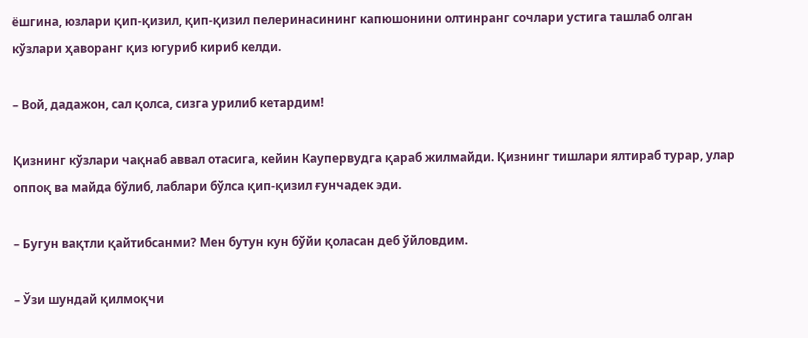ёшгина, юзлари қип-қизил, қип-қизил пелеринасининг капюшонини олтинранг сочлари устига ташлаб олган кўзлари ҳаворанг қиз югуриб кириб келди.

– Вой, дадажон, сал қолса, сизга урилиб кетардим!

Қизнинг кўзлари чақнаб аввал отасига, кейин Каупервудга қараб жилмайди. Қизнинг тишлари ялтираб турар, улар оппоқ ва майда бўлиб, лаблари бўлса қип-қизил ғунчадек эди.

– Бугун вақтли қайтибсанми? Мен бутун кун бўйи қоласан деб ўйловдим.

– Ўзи шундай қилмоқчи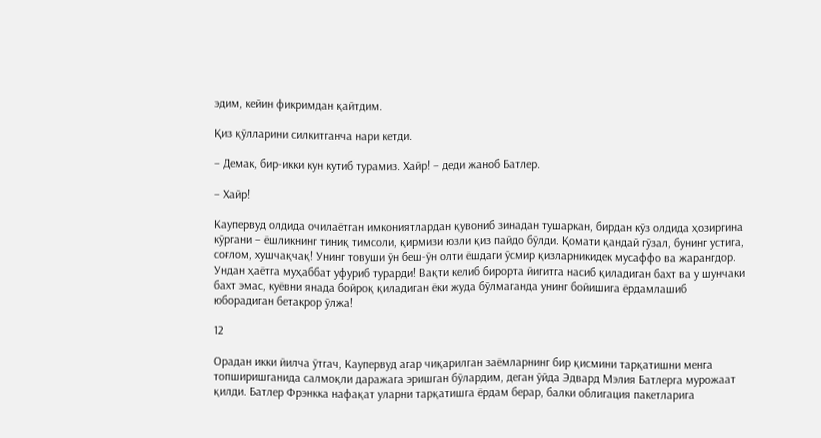эдим, кейин фикримдан қайтдим.

Қиз қўлларини силкитганча нари кетди.

– Демак, бир-икки кун кутиб турамиз. Хайр! – деди жаноб Батлер.

– Хайр!

Каупервуд олдида очилаётган имкониятлардан қувониб зинадан тушаркан, бирдан кўз олдида ҳозиргина кўргани – ёшликнинг тиниқ тимсоли, қирмизи юзли қиз пайдо бўлди. Қомати қандай гўзал, бунинг устига, соғлом, хушчақчақ! Унинг товуши ўн беш-ўн олти ёшдаги ўсмир қизларникидек мусаффо ва жарангдор. Ундан ҳаётга муҳаббат уфуриб турарди! Вақти келиб бирорта йигитга насиб қиладиган бахт ва у шунчаки бахт эмас, куёвни янада бойроқ қиладиган ёки жуда бўлмаганда унинг бойишига ёрдамлашиб юборадиган бетакрор ўлжа!

12

Орадан икки йилча ўтгач, Каупервуд агар чиқарилган заёмларнинг бир қисмини тарқатишни менга топширишганида салмоқли даражага эришган бўлардим, деган ўйда Эдвард Мэлия Батлерга мурожаат қилди. Батлер Фрэнкка нафақат уларни тарқатишга ёрдам берар, балки облигация пакетларига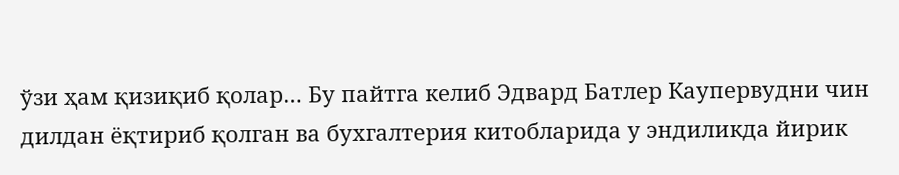ўзи ҳам қизиқиб қолар… Бу пайтга келиб Эдвард Батлер Каупервудни чин дилдан ёқтириб қолган ва бухгалтерия китобларида у эндиликда йирик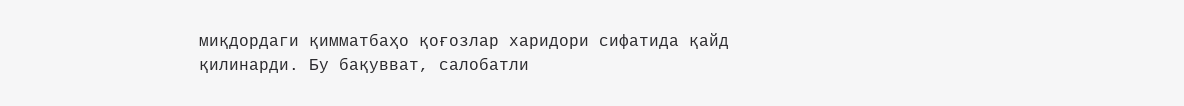миқдордаги қимматбаҳо қоғозлар харидори сифатида қайд қилинарди. Бу бақувват, салобатли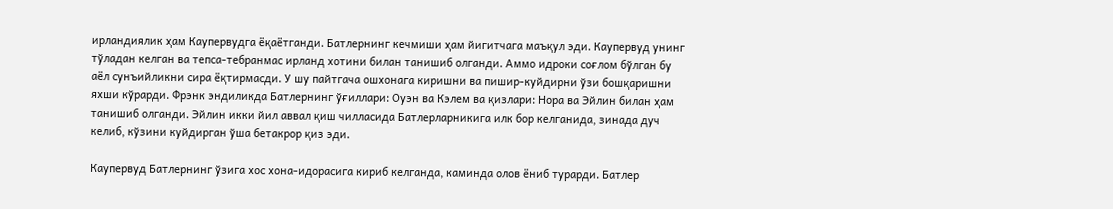ирландиялик ҳам Каупервудга ёқаётганди. Батлернинг кечмиши ҳам йигитчага маъқул эди. Каупервуд унинг тўладан келган ва тепса-тебранмас ирланд хотини билан танишиб олганди. Аммо идроки соғлом бўлган бу аёл сунъийликни сира ёқтирмасди. У шу пайтгача ошхонага киришни ва пишир-куйдирни ўзи бошқаришни яхши кўрарди. Фрэнк эндиликда Батлернинг ўғиллари: Оуэн ва Кэлем ва қизлари: Нора ва Эйлин билан ҳам танишиб олганди. Эйлин икки йил аввал қиш чилласида Батлерларникига илк бор келганида, зинада дуч келиб, кўзини куйдирган ўша бетакрор қиз эди.

Каупервуд Батлернинг ўзига хос хона-идорасига кириб келганда, каминда олов ёниб турарди. Батлер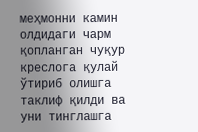меҳмонни камин олдидаги чарм қопланган чуқур креслога қулай ўтириб олишга таклиф қилди ва уни тинглашга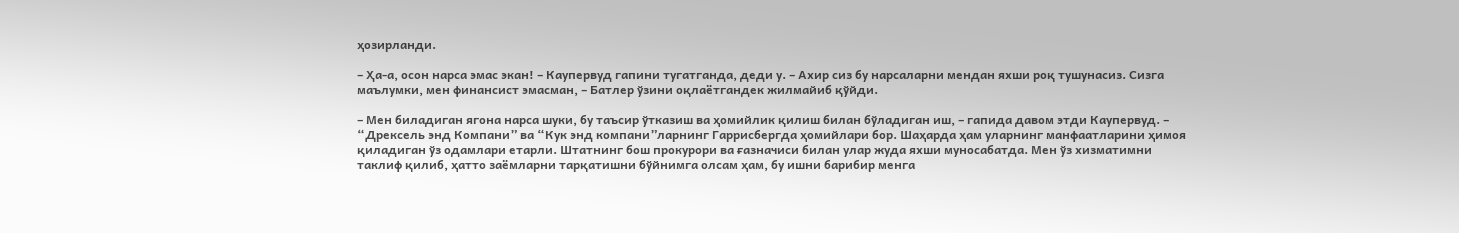ҳозирланди.

– Ҳа-а, осон нарса эмас экан! – Каупервуд гапини тугатганда, деди у. – Ахир сиз бу нарсаларни мендан яхши роқ тушунасиз. Сизга маълумки, мен финансист эмасман, – Батлер ўзини оқлаётгандек жилмайиб қўйди.

– Мен биладиган ягона нарса шуки, бу таъсир ўтказиш ва ҳомийлик қилиш билан бўладиган иш, – гапида давом этди Каупервуд. – “Дрексель энд Компани” ва “Кук энд компани”ларнинг Гаррисбергда ҳомийлари бор. Шаҳарда ҳам уларнинг манфаатларини ҳимоя қиладиган ўз одамлари етарли. Штатнинг бош прокурори ва ғазначиси билан улар жуда яхши муносабатда. Мен ўз хизматимни таклиф қилиб, ҳатто заёмларни тарқатишни бўйнимга олсам ҳам, бу ишни барибир менга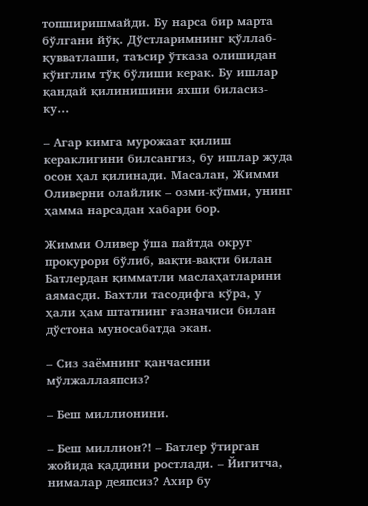топширишмайди. Бу нарса бир марта бўлгани йўқ. Дўстларимнинг қўллаб-қувватлаши, таъсир ўтказа олишидан кўнглим тўқ бўлиши керак. Бу ишлар қандай қилинишини яхши биласиз-ку…

– Агар кимга мурожаат қилиш кераклигини билсангиз, бу ишлар жуда осон ҳал қилинади. Масалан, Жимми Оливерни олайлик – озми-кўпми, унинг ҳамма нарсадан хабари бор.

Жимми Оливер ўша пайтда округ прокурори бўлиб, вақти-вақти билан Батлердан қимматли маслаҳатларини аямасди. Бахтли тасодифга кўра, у ҳали ҳам штатнинг ғазначиси билан дўстона муносабатда экан.

– Сиз заёмнинг қанчасини мўлжаллаяпсиз?

– Беш миллионини.

– Беш миллион?! – Батлер ўтирган жойида қаддини ростлади. – Йигитча, нималар деяпсиз? Ахир бу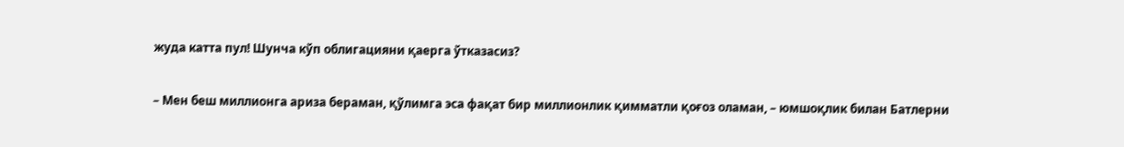жуда катта пул! Шунча кўп облигацияни қаерга ўтказасиз?

– Мен беш миллионга ариза бераман, қўлимга эса фақат бир миллионлик қимматли қоғоз оламан, – юмшоқлик билан Батлерни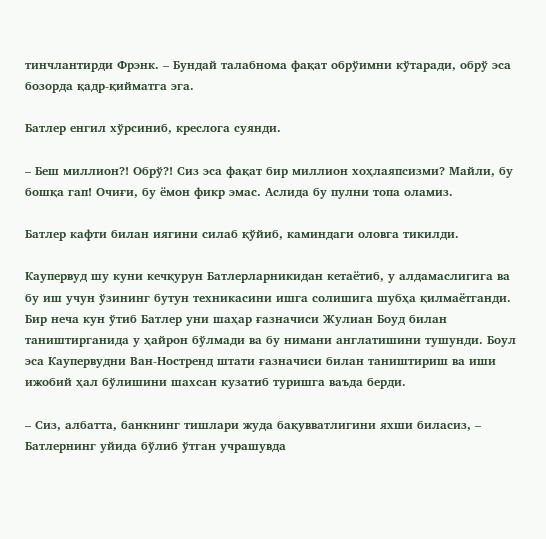тинчлантирди Фрэнк. – Бундай талабнома фақат обрўимни кўтаради, обрў эса бозорда қадр-қийматга эга.

Батлер енгил хўрсиниб, креслога суянди.

– Беш миллион?! Обрў?! Сиз эса фақат бир миллион хоҳлаяпсизми? Майли, бу бошқа гап! Очиғи, бу ёмон фикр эмас. Аслида бу пулни топа оламиз.

Батлер кафти билан иягини силаб қўйиб, каминдаги оловга тикилди.

Каупервуд шу куни кечқурун Батлерларникидан кетаётиб, у алдамаслигига ва бу иш учун ўзининг бутун техникасини ишга солишига шубҳа қилмаётганди. Бир неча кун ўтиб Батлер уни шаҳар ғазначиси Жулиан Боуд билан таништирганида у ҳайрон бўлмади ва бу нимани англатишини тушунди. Боул эса Каупервудни Ван-Ностренд штати ғазначиси билан таништириш ва иши ижобий ҳал бўлишини шахсан кузатиб туришга ваъда берди.

– Сиз, албатта, банкнинг тишлари жуда бақувватлигини яхши биласиз, – Батлернинг уйида бўлиб ўтган учрашувда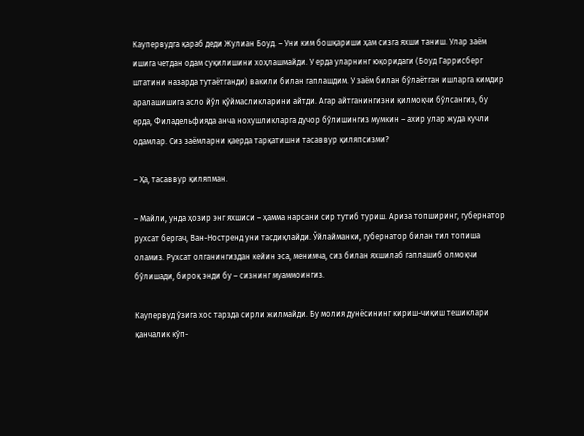Каупервудга қараб деди Жулиан Боуд. – Уни ким бошқариши ҳам сизга яхши таниш. Улар заём ишига четдан одам суқилишини хоҳлашмайди. У ерда уларнинг юқоридаги (Боуд Гаррисберг штатини назарда тутаётганди) вакили билан гаплашдим. У заём билан бўлаётган ишларга кимдир аралашишига асло йўл қўймасликларини айтди. Агар айтганингизни қилмоқчи бўлсангиз, бу ерда, Филадельфияда анча нохушликларга дучор бўлишингиз мумкин – ахир улар жуда кучли одамлар. Сиз заёмларни қаерда тарқатишни тасаввур қиляпсизми?

– Ҳа, тасаввур қиляпман.

– Майли, унда ҳозир энг яхшиси – ҳамма нарсани сир тутиб туриш. Ариза топширинг, губернатор рухсат бергач, Ван-Ностренд уни тасдиқлайди. Ўйлайманки, губернатор билан тил топиша оламиз. Рухсат олганингиздан кейин эса, менимча, сиз билан яхшилаб гаплашиб олмоқчи бўлишади, бироқ энди бу – сизнинг муаммоингиз.

Каупервуд ўзига хос тарзда сирли жилмайди. Бу молия дунёсининг кириш-чиқиш тешиклари қанчалик кўп-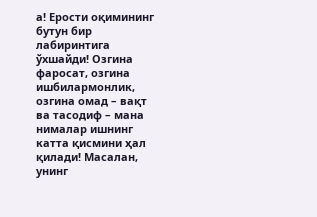а! Ерости оқимининг бутун бир лабиринтига ўхшайди! Озгина фаросат, озгина ишбилармонлик, озгина омад – вақт ва тасодиф – мана нималар ишнинг катта қисмини ҳал қилади! Масалан, унинг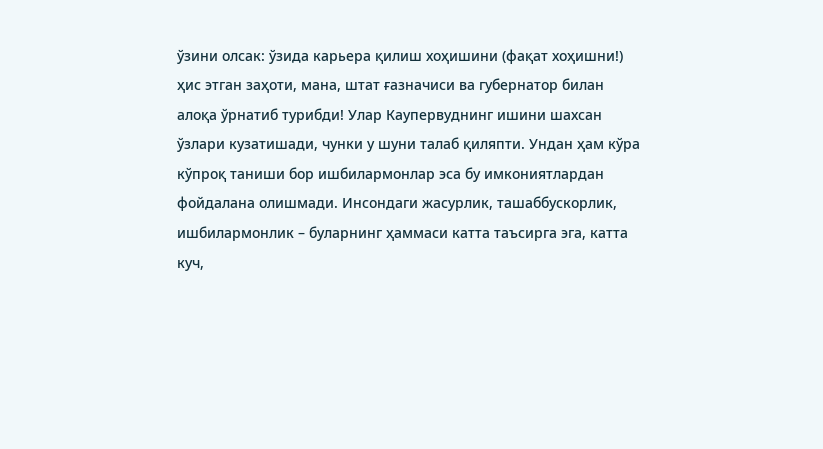ўзини олсак: ўзида карьера қилиш хоҳишини (фақат хоҳишни!) ҳис этган заҳоти, мана, штат ғазначиси ва губернатор билан алоқа ўрнатиб турибди! Улар Каупервуднинг ишини шахсан ўзлари кузатишади, чунки у шуни талаб қиляпти. Ундан ҳам кўра кўпроқ таниши бор ишбилармонлар эса бу имкониятлардан фойдалана олишмади. Инсондаги жасурлик, ташаббускорлик, ишбилармонлик – буларнинг ҳаммаси катта таъсирга эга, катта куч,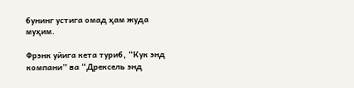бунинг устига омад ҳам жуда муҳим.

Фрэнк уйига кета туриб, “Кук энд компани” ва “Дрексель энд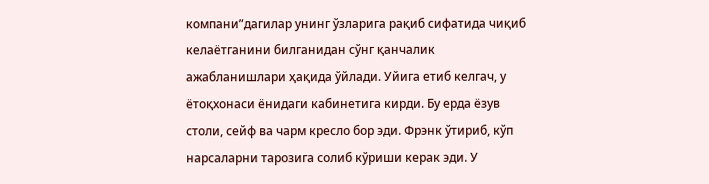компани”дагилар унинг ўзларига рақиб сифатида чиқиб келаётганини билганидан сўнг қанчалик ажабланишлари ҳақида ўйлади. Уйига етиб келгач, у ётоқхонаси ёнидаги кабинетига кирди. Бу ерда ёзув столи, сейф ва чарм кресло бор эди. Фрэнк ўтириб, кўп нарсаларни тарозига солиб кўриши керак эди. У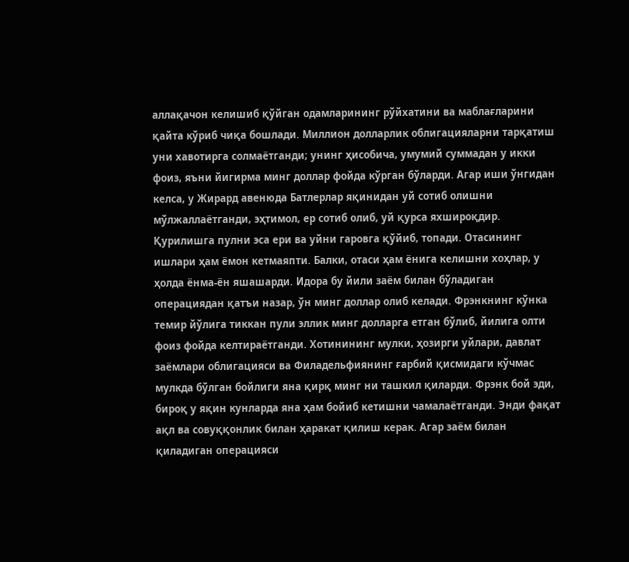аллақачон келишиб қўйган одамларининг рўйхатини ва маблағларини қайта кўриб чиқа бошлади. Миллион долларлик облигацияларни тарқатиш уни хавотирга солмаётганди; унинг ҳисобича, умумий суммадан у икки фоиз, яъни йигирма минг доллар фойда кўрган бўларди. Агар иши ўнгидан келса, у Жирард авенюда Батлерлар яқинидан уй сотиб олишни мўлжаллаётганди, эҳтимол, ер сотиб олиб, уй қурса яхшироқдир. Қурилишга пулни эса ери ва уйни гаровга қўйиб, топади. Отасининг ишлари ҳам ёмон кетмаяпти. Балки, отаси ҳам ёнига келишни хоҳлар, у ҳолда ёнма-ён яшашарди. Идора бу йили заём билан бўладиган операциядан қатъи назар, ўн минг доллар олиб келади. Фрэнкнинг кўнка темир йўлига тиккан пули эллик минг долларга етган бўлиб, йилига олти фоиз фойда келтираётганди. Хотинининг мулки, ҳозирги уйлари, давлат заёмлари облигацияси ва Филадельфиянинг ғарбий қисмидаги кўчмас мулкда бўлган бойлиги яна қирқ минг ни ташкил қиларди. Фрэнк бой эди, бироқ у яқин кунларда яна ҳам бойиб кетишни чамалаётганди. Энди фақат ақл ва совуққонлик билан ҳаракат қилиш керак. Агар заём билан қиладиган операцияси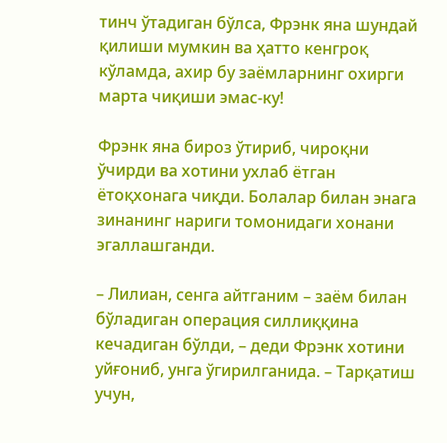тинч ўтадиган бўлса, Фрэнк яна шундай қилиши мумкин ва ҳатто кенгроқ кўламда, ахир бу заёмларнинг охирги марта чиқиши эмас-ку!

Фрэнк яна бироз ўтириб, чироқни ўчирди ва хотини ухлаб ётган ётоқхонага чиқди. Болалар билан энага зинанинг нариги томонидаги хонани эгаллашганди.

– Лилиан, сенга айтганим – заём билан бўладиган операция силлиққина кечадиган бўлди, – деди Фрэнк хотини уйғониб, унга ўгирилганида. – Тарқатиш учун,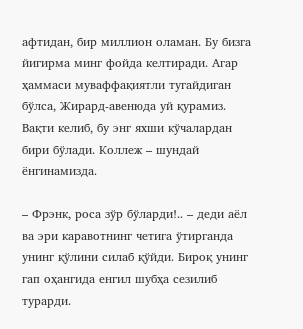афтидан, бир миллион оламан. Бу бизга йигирма минг фойда келтиради. Агар ҳаммаси муваффақиятли тугайдиган бўлса, Жирард-авенюда уй қурамиз. Вақти келиб, бу энг яхши кўчалардан бири бўлади. Коллеж – шундай ёнгинамизда.

– Фрэнк, роса зўр бўларди!.. – деди аёл ва эри каравотнинг четига ўтирганда унинг қўлини силаб қўйди. Бироқ унинг гап оҳангида енгил шубҳа сезилиб турарди.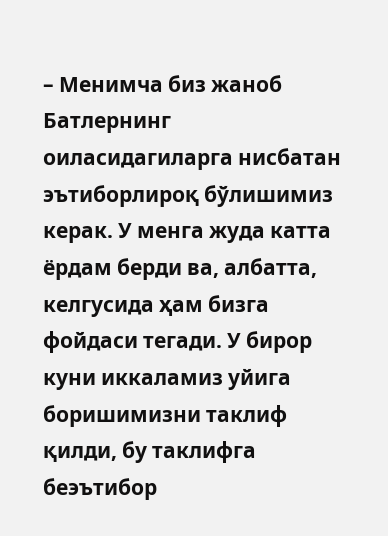– Менимча биз жаноб Батлернинг оиласидагиларга нисбатан эътиборлироқ бўлишимиз керак. У менга жуда катта ёрдам берди ва, албатта, келгусида ҳам бизга фойдаси тегади. У бирор куни иккаламиз уйига боришимизни таклиф қилди, бу таклифга беэътибор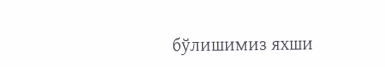бўлишимиз яхши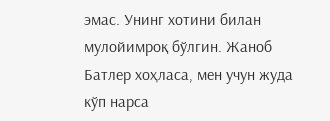эмас. Унинг хотини билан мулойимроқ бўлгин. Жаноб Батлер хоҳласа, мен учун жуда кўп нарса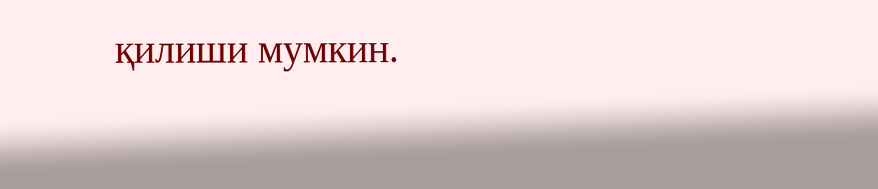қилиши мумкин.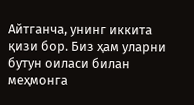Айтганча, унинг иккита қизи бор. Биз ҳам уларни бутун оиласи билан меҳмонга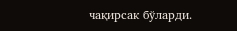чақирсак бўларди.